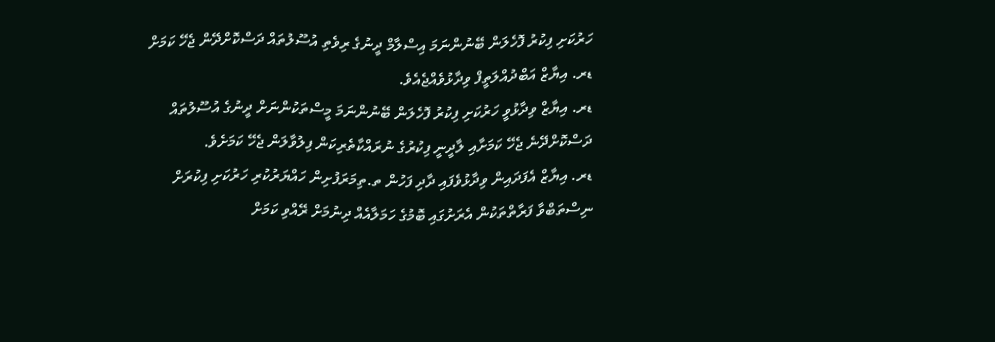ހަރުކަށި ފިކުރު ފޮހެލަން ބޭނުންނަމަ އިސްލާމް ދީނުގެ ރިވެތި އުސޫލުތައް ދަސްކޮށްދޭން ޖެހޭ ކަމަށް ޑރ. އިޔާޒް އަބްދުއްލަތީފް ވިދާޅުވެއްޖެއެވެ.
ޑރ. އިޔާޒް ވިދާޅުވީ ހަރުކަށި ފިކުރު ފޮހެލަން ބޭނުންނަމަ މީސްތަކުންނަށް ދީނުގެ އުސޫލުތައް ދަސްކޮށްދޭނެ ޖެހޭ ކަމަށާއި ލާދީނީ ފިކުރުގެ ނުރައްކާތެރިކަން ފިލުވާލަން ޖެހޭ ކަމަށެވެ.
ޑރ. އިޔާޒް އެފަދައިން ވިދާޅުވެފައި ދާދި ފަހުން ތ.ތިމަރަފުށިން ހައްޔަރުކުރި ހަރުކަށި ފިކުރަށް ނިސްތަބްވާ ފަރާތްތަކުން އެރަށުގައި ބޮމުގެ ހަމަލާއެއް ދިނުމަށް ރޭއްވި ކަމަށް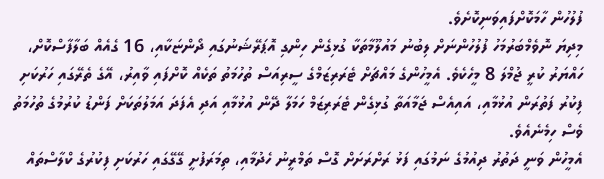ފުލުހުން ހާމަކޮށްފައިވަނިކޮށެވެ.
މިދިޔަ ނޮވެމްބަރުމަހު ފުލުހުންނަށް ލިބުނު މައުލޫމާތަކާ ގުޅިގެން ހިންގި އޮޕަރޭޝަނުގައި ދޯންޏަކާއި، 16 ގެއެއް ބަލާފާސްކޮށް، ހައްޔަރު ކުރީ ޖުމްލަ 8 މީހެކެވެ. އެމީހުންގެ މައްޗަށް ޓެރަރިޒަމްގެ ސީރިއަސް ތުހުމަތު ތަކެއް ކޮށްފައި ވާއިރު، އޭގެ ތެރޭގައި ހަރުކަށި ފިކުރު ފަތުރަން އުޅުމާއި، އައިއެސް ޖަމާއަތާ ގުޅިގެން ޓެރަރިޒަމް ހަމަލާ ދޭން އުޅުމާއި އަދި އެފަދަ އަމަލުތަކަށް ފަންޑު ކުރުމުގެ ތުހުމަތު ވެސް ހިމެނެއެވެ.
އެމީހުން ވަނީ ދަތުރު ދިއުމުގެ ނަމުގައި ފަޅު ރަށްރަށަށް ގޮސް ތަމްރީނު ހެދުމާއި، ތިމަރަފުށީ ގޭގޭގައި ހަރުކަށި ފިކުރުގެ ކްލާސްތައް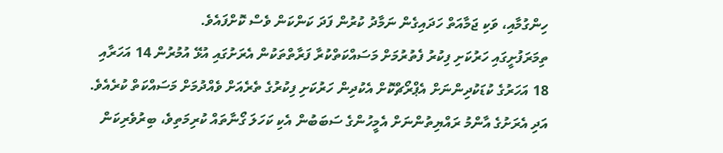ހިންގުމާއި، ވަކި ޖަމާއަތް ހަދައިގެން ނަމާދު ކުރުން ފަދަ ކަންކަން ވެސް ކޮށްފައެވެ.
ތިމަރަފުށީގައި ހަރުކަށި ފިކުރު ފެތުރުމަށް މަސައްކަތްކުރާ ފަރާތްތަކުން އެރަށުގައި އުޅޭ އުމުރުން 14 އަހަރާއި 18 އަހަރުގެ ކުޑަކުދިންނަށް އެޕްރޯޗްކޮށް އެކުދިން ހަރުކަށި ފިކުރުގެ ތެރެއަށް ވެއްދުމަށް މަސައްކަތް ކުރެއެވެ. އަދި އެރަށުގެ އާންމު ރައްޔިތުންނަށް އެމީހުންގެ ސަބަބުން އެކި ކަހަލަ ގޯނާތައް ކުރިމަތިވެ، ބިރުވެރިކަން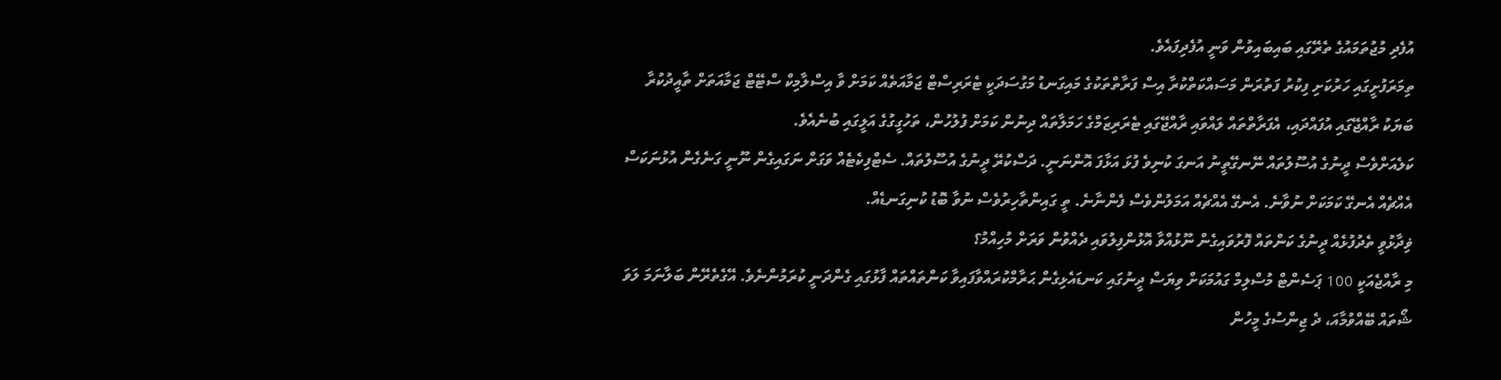އުފެދި މުޖުތަމައުގެ ތެރޭގައި ބައިބައިވުން ވަނީ އުފެދިފައެވެ.
ތިމަރަފުށީގައި ހަރުކަށި ފިކުރު ފަތުރަން މަސައްކަތްކުރާ އިސް ފަރާތްތަކުގެ މައިގަނޑު މަގުސަދަކީ ޓެރަރިސްޓް ޖަމާއަތެއް ކަމަށް ވާ އިސްލާމިކް ސްޓޭޓް ޖަމާއަތަށް ތާއީދުކުރާ ބަޔަކު ރާއްޖޭގައި އުފައްދައި، އެފަރާތްތައް ލައްވައި ރާއްޖޭގައި ޓެރަރިޒަމްގެ ހަމަލާތައް ދިނުން ކަމަށް ފުލުހުން، ތަހުގީގުގެ އަލީގައި ބުނެއެވެ.
ކަލެއަށްވެސް ދީނުގެ އުސޫލުތައް ނޭނގޭތީނު އަނގަ ކުނިވެ ފުޅަ އަޅާފަ އޮންނަނީ. ދަސްކުރޭ ދީނުގެ އުސޫލުތައް. ސެޓްފިކެޓެއް ވަގަށް ނަގައިގެން ނޫނީ ގަނެގެން އުޅުނަކަސް އެއްޗެއް އެނގޭ ކަމަކަށް ނުވާނެ. އެނގޭ އެއްޗެއް އަމަލުންވެސް ފެންނާނެ. ތީ ގައިންތާހިރުވެސް ނުވާ ބޮޑު ކުނިގަނޑެއް.
ޥިދާޅުވީ ތެދުފުޅެއް ދީނުގެ ކަންތައް ފޮރުވައިގެން ނޫޅުއްވާ އޮޅުންފިލުވައި ދެއްވުން ވަރަށް މުހިއްމު؟
މި ރާއްޖެއަކީ 100 ޕަސެންޓް މުސްލިމް ގައުމަކަށް ވިޔަސް ދީނުގައި ކަނޑައެޅިގެން ޙަރާމްކުރައްވާފައިވާ ކަންތައްތައް ފާޅުގައި ގެންދަނީ ކުރަމުންނެވެ. އޭގެތެރޭން ބަލާނަމަ ލަވަ ޝޯތައް ބޭއްވުމާއަ، ދެ ޖިންސުގެ މީހުން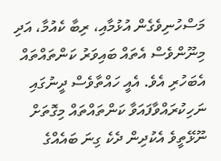މަސްހުނިވެގެން އުޅުމާއި، ރިބާ ކެއުމާ، އަދި މިނޫންވެސް އެތައް ބައިވަރު ކަންތައްތައް އެބަހުރި އެވެ. އެއީ ހައްތާވެސް ދީނުގައި ނަހިކުރައްވާފައަވާ ކަންތައްތައް މިގޮތަށް ނޫޅޭތީވެ އެކުދިން ދެކެ ގިނަ ބައެއްގެ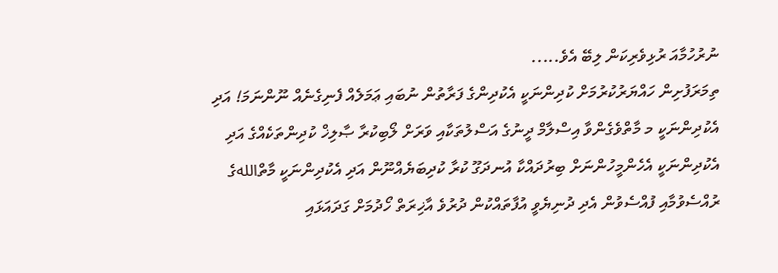ނުރުހުމާއަ ރުޅިވެރިކަން ލިބޭ އެވެ.....
ތިމަރަފުށިން ހައްޔަރުކުރުމަށް ކުދިންނަކީ އެކުދިންގެ ފަރާތުން ނުބައި ޢަމަލެއް ފެނިގެނެއް ނޫންނަމަ! އަދި އެކުދިންނަކީ މ މާތްވެގެންވާ އިސްލާމް ދީނުގެ އަސްލުތަކާއި ވަރަށް ލޯބިކުރާ ޞާލިޚް ކުދިންތަކެއްގެ އަދި އެކުދިންނަކީ އެހެންމީހުންނަށް ބިރުދައްކާ އުނދަގޫ ކުރާ ކުދިބަޔެއްނޫން އަދި އެކުދިންނަކީ މާތްاللهގެ ރުއްސެވުމާއި ފުއްސެވުން އެދި ދުނިޔެވީ އުފާތައްކުން ދުރުވެ އާޚިރަތް ހޯދުމަށް ގަދައަޅައި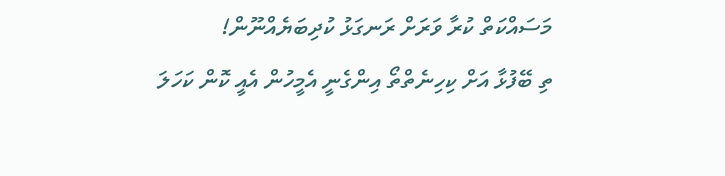މަސައްކަތް ކުރާ ވަރަށް ރަނގަޅު ކުދިބަޔެއްނޫން!
ތި ބޭފުޅާ އަށް ކިހިނެތްތޯ އިންގެނީ އެމީހުން އެއީ ކޮން ކަހަލަ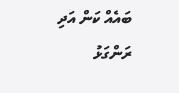ބައެއް ކަން އަދި ރަންގަޅު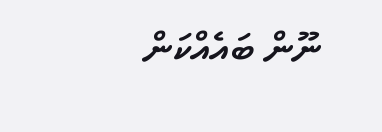ނޫން ބައެއްކަން